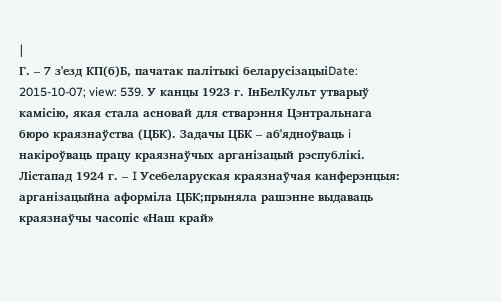|
Г. – 7 з'езд КП(б)Б, пачатак палітыкі беларусізацыіDate: 2015-10-07; view: 539. У канцы 1923 г. IнБелКульт утварыў камiсiю, якая стала асновай для стварэння Цэнтральнага бюро краязнаўства (ЦБК). Задачы ЦБК – аб'ядноўваць i накiроўваць працу краязнаўчых арганiзацый рэспублiкi. Лiстапад 1924 г. – I Усебеларуская краязнаўчая канферэнцыя: арганiзацыйна аформiла ЦБК;прыняла рашэнне выдаваць краязнаўчы часопiс «Наш край»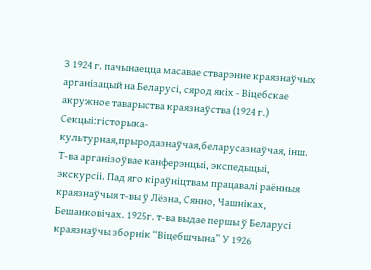З 1924 г. пачынаецца масавае стварэнне краязнаўчых арганізацый на Беларусі, сярод якіх - Віцебскае акружное таварыства краязнаўства (1924 г.) Секцыі:гісторыка-культурная,прыродазнаўчая,беларусазнаўчая, інш. Т-ва арганізоўвае канферэнцыі, экспедыцыі, экскурсіі. Пад яго кіраўніцтвам працавалі раённыя краязнаўчыя т-вы ў Лёзна, Сянно, Чашніках, Бешанковічах. 1925г. т-ва выдае першы ў Беларусі краязнаўчы зборнік “Віцебшчына” У 1926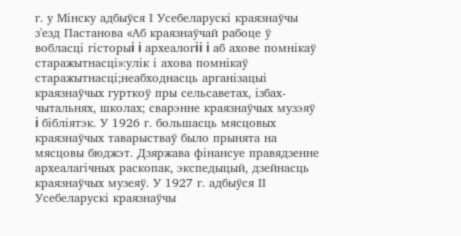г. у Мiнску адбыўся І Усебеларускi краязнаўчы з'езд Пастанова «Аб краязнаўчай рабоце ў вобласцi гiсторыi i археалогii i аб ахове помнiкаў старажытнасцi»:улік і ахова помнікаў старажытнасці;неабходнасць арганiзацыi краязнаўчых гурткоў пры сельсаветах, ізбах-чытальнях, школах; сварэнне краязнаўчых музэяў i бiблiятэк. У 1926 г. большасць мясцовых краязнаўчых таварыстваў было прынята на мясцовы бюджэт. Дзяржава фінансуе правядзенне археалагічных раскопак, экспедыцый, дзейнасць краязнаўчых музеяў. У 1927 г. адбыўся ІІ Усебеларускi краязнаўчы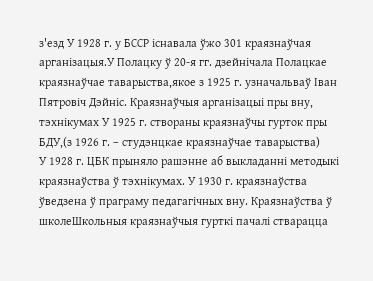з'езд У 1928 г. у БССР існавала ўжо 301 краязнаўчая арганізацыя.У Полацку ў 20-я гг. дзейнічала Полацкае краязнаўчае таварыства,якое з 1925 г. узначальваў Іван Пятровіч Дэйніс. Краязнаўчыя арганiзацыi пры вну, тэхнiкумах У 1925 г. створаны краязнаўчы гурток пры БДУ,(з 1926 г. – студэнцкае краязнаўчае таварыства)
У 1928 г. ЦБК прыняло рашэнне аб выкладаннi методыкi краязнаўства ў тэхнiкумах. У 1930 г. краязнаўства ўведзена ў праграму педагагічных вну. Краязнаўства ў школеШкольныя краязнаўчыя гурткi пачалi стварацца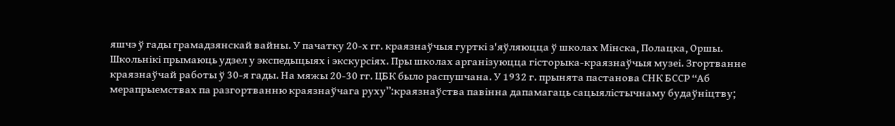яшчэ ў гады грамадзянскай вайны. У пачатку 20-х гг. краязнаўчыя гурткі з'яўляюцца ў школах Мiнска, Полацка, Оршы. Школьнiкі прымаюць удзел у экспедыцыях i экскурсiях. Пры школах арганізуюцца гiсторыка-краязнаўчыя музеі. Згортванне краязнаўчай работы ў 30-я гады. На мяжы 20-30 гг. ЦБК было распушчана. У 1932 г. прынята пастанова СНК БССР “Аб мерапрыемствах па разгортванню краязнаўчага руху”:краязнаўства павінна дапамагаць сацыялістычнаму будаўніцтву;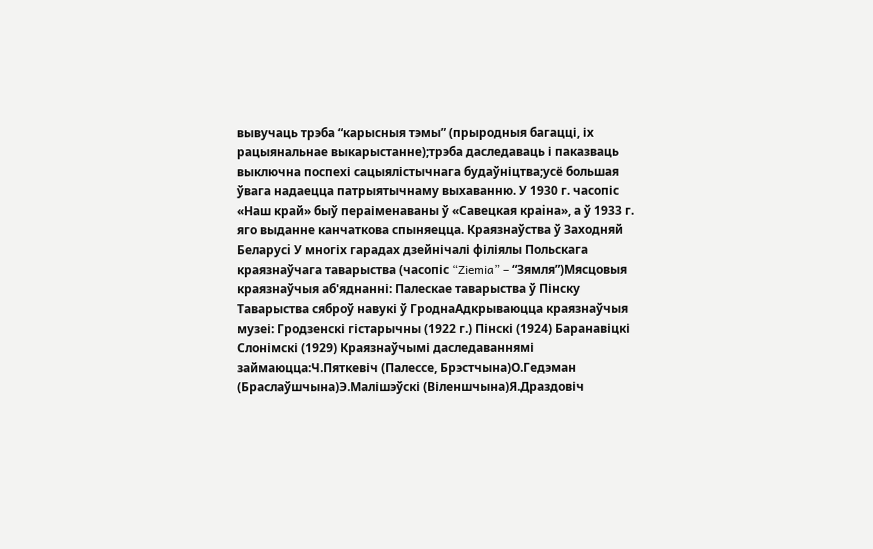вывучаць трэба “карысныя тэмы” (прыродныя багацці, іх рацыянальнае выкарыстанне);трэба даследаваць і паказваць выключна поспехі сацыялістычнага будаўніцтва;усё большая ўвага надаецца патрыятычнаму выхаванню. У 1930 г. часопіс «Наш край» быў пераіменаваны ў «Савецкая краiна», а ў 1933 г. яго выданне канчаткова спыняецца. Краязнаўства ў Заходняй Беларусi У многіх гарадах дзейнічалі філіялы Польскага краязнаўчага таварыства (часопіс “Ziemia” – “Зямля”)Мясцовыя краязнаўчыя аб'яднанні: Палескае таварыства ў Пінску Таварыства сяброў навукі ў ГроднаАдкрываюцца краязнаўчыя музеі: Гродзенскі гістарычны (1922 г.) Пінскі (1924) Баранавіцкі Слонімскі (1929) Краязнаўчымі даследаваннямі займаюцца:Ч.Пяткевіч (Палессе, Брэстчына)О.Гедэман (Браслаўшчына)Э.Малішэўскі (Віленшчына)Я.Драздовіч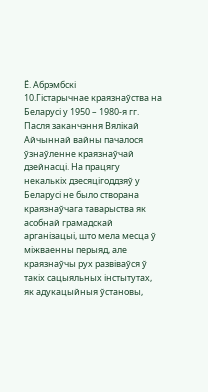Ё. Абрэмбскі
10.Гiстарычнае краязнаўства на Беларусі у 1950 – 1980-я гг. Пасля заканчэння Вялікай Айчыннай вайны пачалося ўзнаўленне краязнаўчай дзейнасці. На працягу некалькіх дзесяцігоддзяў у Беларусі не было створана краязнаўчага таварыства як асобнай грамадскай арганізацыі, што мела месца ў міжваенны перыяд, але краязнаўчы рух развіваўся ў такіх сацыяльных інстытутах, як адукацыйныя ўстановы,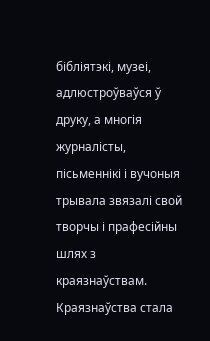бібліятэкі, музеі, адлюстроўваўся ў друку, а многія журналісты, пісьменнікі і вучоныя трывала звязалі свой творчы і прафесійны шлях з краязнаўствам. Краязнаўства стала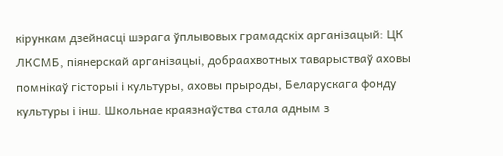кірункам дзейнасці шэрага ўплывовых грамадскіх арганізацый: ЦК ЛКСМБ, піянерскай арганізацыі, добраахвотных таварыстваў аховы помнікаў гісторыі і культуры, аховы прыроды, Беларускага фонду культуры і інш. Школьнае краязнаўства стала адным з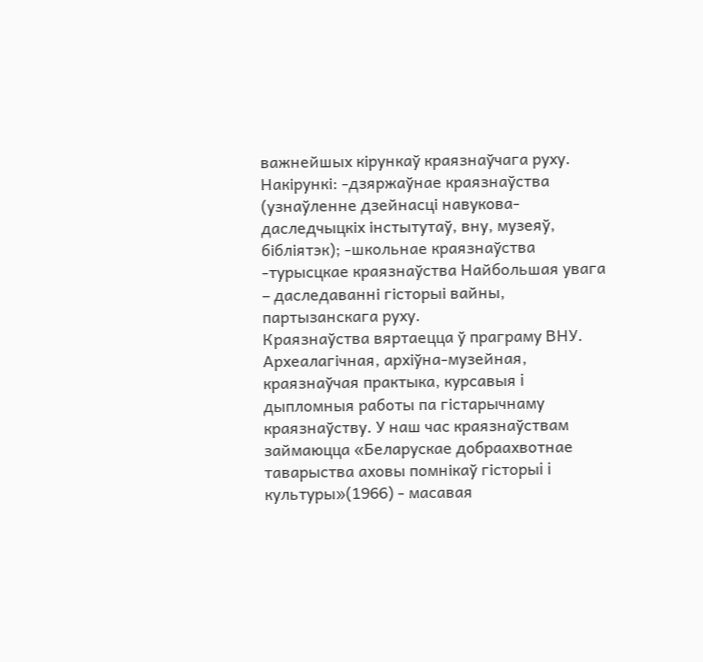важнейшых кірункаў краязнаўчага руху. Накiрункi: -дзяржаўнае краязнаўства (узнаўленне дзейнасцi навукова-даследчыцкіх iнстытутаў, вну, музеяў, бiблiятэк); -школьнае краязнаўства -турысцкае краязнаўства Найбольшая увага – даследаванні гісторыі вайны, партызанскага руху.
Краязнаўства вяртаецца ў праграму ВНУ. Археалагiчная, архiўна-музейная, краязнаўчая практыка, курсавыя i дыпломныя работы па гiстарычнаму краязнаўству. У наш час краязнаўствам займаюцца «Беларускае добраахвотнае таварыства аховы помнiкаў гiсторыi i культуры»(1966) - масавая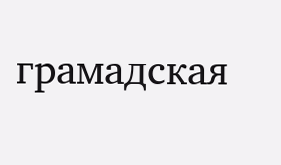грамадская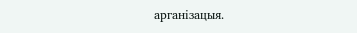арганiзацыя.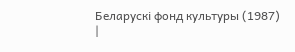Беларускі фонд культуры (1987)
|